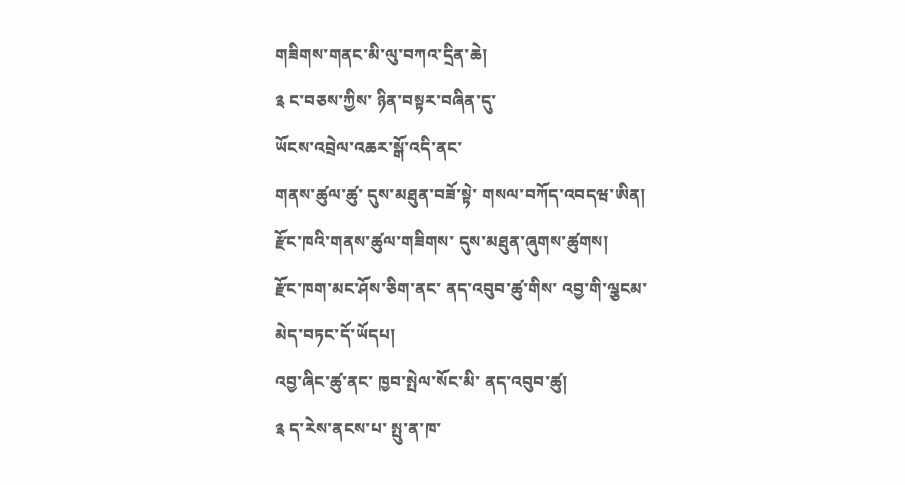གཟིགས་གནང་མི་ལུ་བཀའ་དྲིན་ཆེ།
༉ ང་བཅས་ཀྱིས་ ཉིན་བསྟར་བཞིན་དུ་
ཡོངས་འབྲེལ་འཆར་སྒོ་འདི་ནང་
གནས་ཚུལ་ཚུ་ དུས་མཐུན་བཟོ་སྟེ་ གསལ་བཀོད་འབདཝ་ཨིན།
རྫོང་ཁའི་གནས་ཚུལ་གཟིགས་ དུས་མཐུན་ཞུགས་ཚུགས།
རྫོང་ཁག་མང་ཤོས་ཅིག་ནང་ ནད་འབུབ་ཚུ་གིས་ འབྱ་གི་ལྕངམ་མེད་བཏང་དོ་ཡོདཔ།
འབྱ་ཞིང་ཚུ་ནང་ ཁྱབ་སྤེལ་སོང་མི་ ནད་འབུབ་ཚུ།
༉ ད་རེས་ནངས་པ་ སྤུ་ན་ཁ་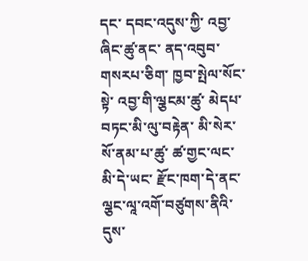དང་ དབང་འདུས་ཀྱི་ འབྱ་ཞིང་ཚུ་ནང་ ནད་འབུབ་གསརཔ་ཅིག་ ཁྱབ་སྤེལ་སོང་སྟེ་ འབྱ་གི་ལྕངམ་ཚུ་ མེདཔ་བཏང་མི་ལུ་བརྟེན་ མི་སེར་སོ་ནམ་པ་ཚུ་ ཚ་གྱང་ལང་མི་དེ་ཡང་ རྫོང་ཁག་དེ་ནང་ ལྕང་ལཱ་འགོ་བཙུགས་ནིའི་དུས་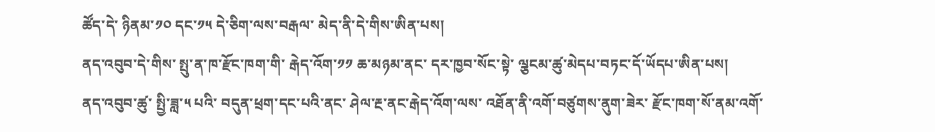ཚོད་དེ་ ཉིནམ་༡༠ དང་༡༥ དེ་ཅིག་ལས་བརྒལ་ མེད་ནི་དེ་གིས་ཨིན་པས།
ནད་འབུབ་དེ་གིས་ སྤུ་ན་ཁ་རྫོང་ཁག་གི་ རྒེད་འོག་༡༡ ཆ་མཉམ་ནང་ དར་ཁྱབ་སོང་སྟེ་ ལྕངམ་ཚུ་མེདཔ་བཏང་དོ་ཡོདཔ་ཨིན་པས།
ནད་འབུབ་ཚུ་ སྤྱི་ཟླ་༥ པའི་ བདུན་ཕྲག་དང་པའི་ནང་ ཤེལ་རྔ་ནང་རྒེད་འོག་ལས་ འཐོན་ནི་འགོ་བཙུགས་ནུག་ཟེར་ རྫོང་ཁག་སོ་ནམ་འགོ་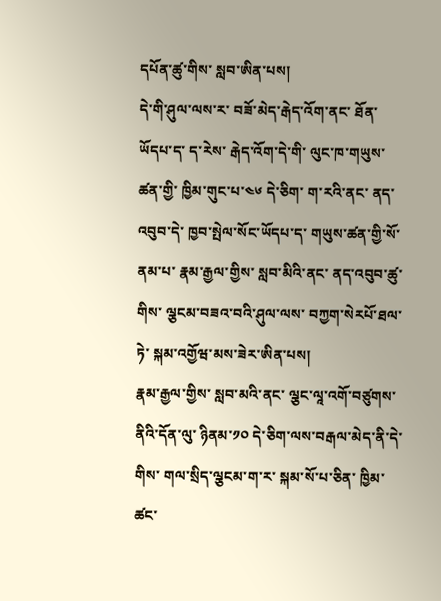དཔོན་ཚུ་གིས་ སླབ་ཨིན་པས།
དེ་གི་ཤུལ་ལས་ར་ བཟོ་མེད་རྒེད་འོག་ནང་ ཐོན་ཡོདཔ་ད་ ད་རེས་ རྒེད་འོག་དེ་གི་ ལུང་ཁ་གཡུས་ཚན་གྱི་ ཁྱིམ་གུང་པ་༤༦ དེ་ཅིག་ ག་རའི་ནང་ ནད་འབུབ་དེ་ ཁྱབ་སྤེལ་སོང་ཡོདཔ་ད་ གཡུས་ཚན་གྱི་སོ་ནམ་པ་ རྣམ་རྒྱལ་གྱིས་ སླབ་མིའི་ནང་ ནད་འབུབ་ཚུ་གིས་ ལྕངམ་བཟའ་བའི་ཤུལ་ལས་ བཀྱག་སེརཔོ་ཐལ་ཏེ་ སྐམ་འགྱོཝ་མས་ཟེར་ཨིན་པས།
རྣམ་རྒྱལ་གྱིས་ སླབ་མའི་ནང་ ལྕང་ལཱ་འགོ་བཙུགས་ནིའི་དོན་ལུ་ ཉིནམ་༡༠ དེ་ཅིག་ལས་བརྒལ་མེད་ནི་དེ་གིས་ གལ་སྲིད་ལྕངམ་ག་ར་ སྐམ་སོ་པ་ཅིན་ ཁྱིམ་ཚང་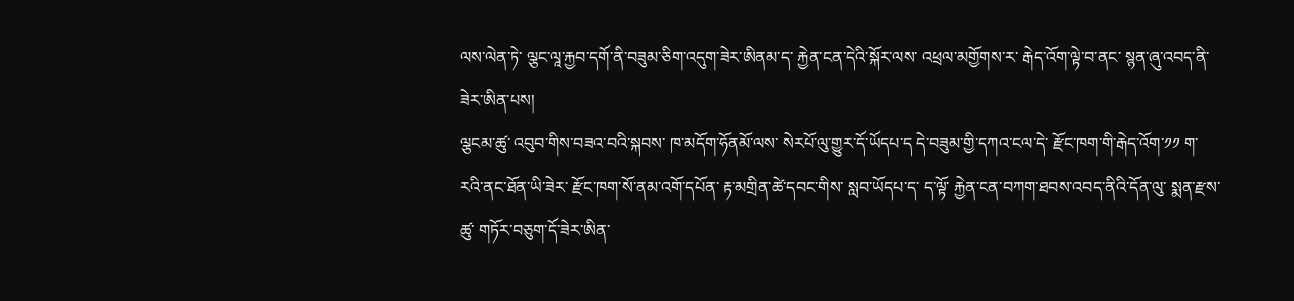ལས་ལེན་ཏེ་ ལྕང་ལཱ་རྐྱབ་དགོ་ནི་བཟུམ་ཅིག་འདུག་ཟེར་ཨིནམ་ད་ རྐྱེན་ངན་དེའི་སྐོར་ལས་ འཕྲལ་མགྱོགས་ར་ རྒེད་འོག་ལྟེ་བ་ནང་ སྙན་ཞུ་འབད་ནི་ཟེར་ཨིན་པས།
ལྕངམ་ཚུ་ འབུབ་གིས་བཟའ་བའི་སྐབས་ ཁ་མདོག་ཧོནམོ་ལས་ སེརཔོ་ལུ་གྱུར་དོ་ཡོདཔ་ད དེ་བཟུམ་གྱི་དཀའ་ངལ་དེ་ རྫོང་ཁག་གི་རྒེད་འོག་༡༡ ག་རའི་ནང་ཐོན་ཡི་ཟེར་ རྫོང་ཁག་སོ་ནམ་འགོ་དཔོན་ རྟ་མགྲིན་ཚེ་དབང་གིས་ སླབ་ཡོདཔ་ད་ ད་ལྟོ་ རྐྱེན་ངན་བཀག་ཐབས་འབད་ནིའི་དོན་ལུ་ སྨན་རྫས་ཚུ་ གཏོར་བཅུག་དོ་ཟེར་ཨིན་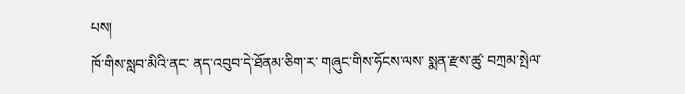པས།
ཁོ་གིས་སླབ་མིའི་ནང་ ནད་འབུབ་དེ་ཐོནམ་ཅིག་ར་ གཞུང་གིས་ཧོངས་ལས་ སྨན་རྫས་ཚུ་ བཀྲམ་སྤེལ་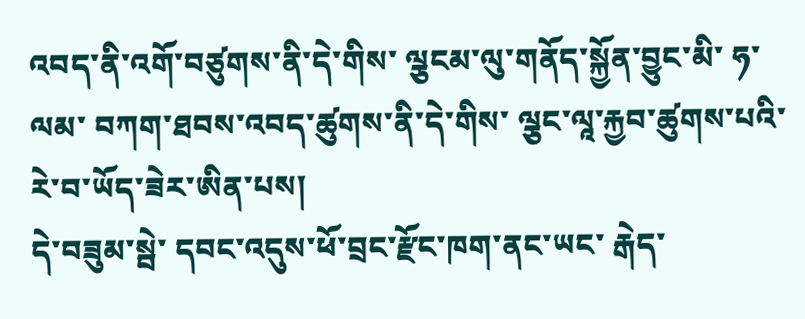འབད་ནི་འགོ་བཙུགས་ནི་དེ་གིས་ ལྕངམ་ལུ་གནོད་སྐྱོན་བྱུང་མི་ ཧ་ལམ་ བཀག་ཐབས་འབད་ཚུགས་ནི་དེ་གིས་ ལྕང་ལཱ་རྐྱབ་ཚུགས་པའི་རེ་བ་ཡོད་ཟེར་ཨིན་པས།
དེ་བཟུམ་སྦེ་ དབང་འདུས་ཕོ་བྲང་རྫོང་ཁག་ནང་ཡང་ རྒེད་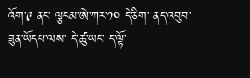འོག་༩ ནང་ ལྕངམ་ཨེ་ཀར་༡༠ དེ་ཅིག་ ནད་འབུབ་ཟུན་ཡོདཔ་ལས་ དེ་ཚུ་ཡང་ ད་ལྟོ་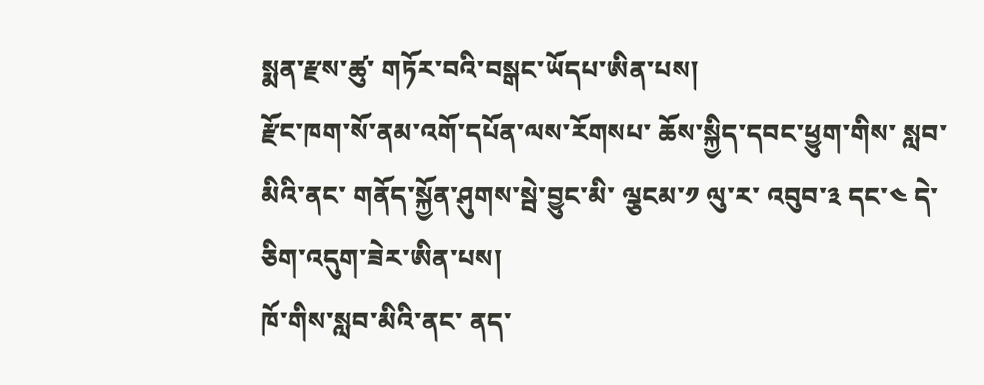སྨན་རྫས་ཚུ་ གཏོར་བའི་བསྒང་ཡོདཔ་ཨིན་པས།
རྫོང་ཁག་སོ་ནམ་འགོ་དཔོན་ལས་རོགསཔ་ ཆོས་སྐྱིད་དབང་ཕྱུག་གིས་ སླབ་མིའི་ནང་ གནོད་སྐྱོན་ཤུགས་སྦེ་བྱུང་མི་ ལྕངམ་༡ ལུ་ར་ འབུབ་༣ དང་༤ དེ་ཅིག་འདུག་ཟེར་ཨིན་པས།
ཁོ་གིས་སླབ་མིའི་ནང་ ནད་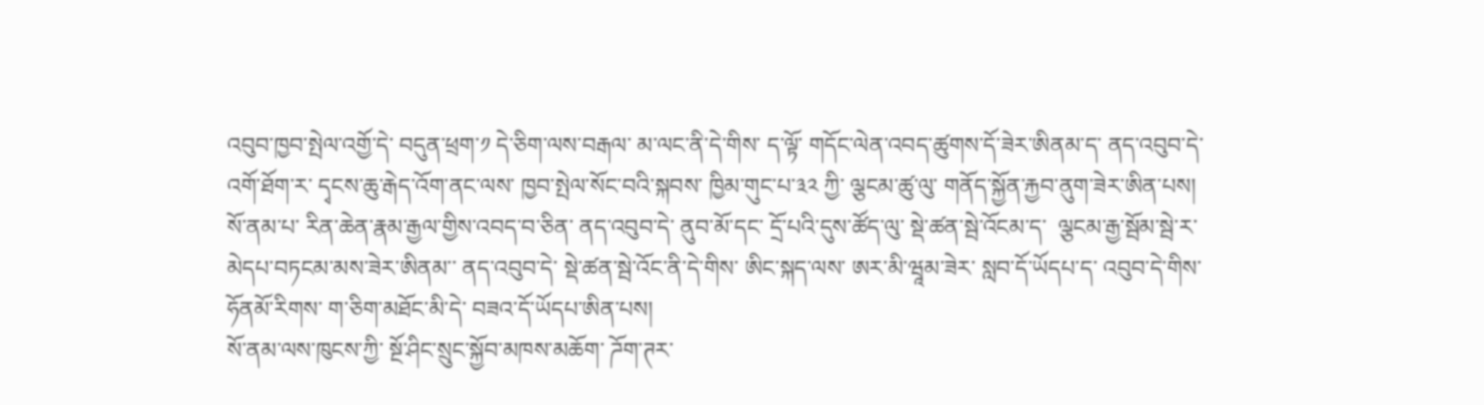འབུབ་ཁྱབ་སྤེལ་འགྱོ་དེ་ བདུན་ཕྲག་༡ དེ་ཅིག་ལས་བརྒལ་ མ་ལང་ནི་དེ་གིས་ ད་ལྟོ་ གདོང་ལེན་འབད་ཚུགས་དོ་ཟེར་ཨིནམ་ད་ ནད་འབུབ་དེ་ འགོ་ཐོག་ར་ དྭངས་ཆུ་རྒེད་འོག་ནང་ལས་ ཁྱབ་སྤེལ་སོང་བའི་སྐབས་ ཁྱིམ་གུང་པ་༣༢ ཀྱི་ ལྕངམ་ཚུ་ལུ་ གནོད་སྐྱོན་རྐྱབ་ནུག་ཟེར་ཨིན་པས།
སོ་ནམ་པ་ རིན་ཆེན་རྣམ་རྒྱལ་གྱིས་འབད་བ་ཅིན་ ནད་འབུབ་དེ་ ནུབ་མོ་དང་ དྲོ་པའི་དུས་ཚོད་ལུ་ སྡེ་ཚན་སྦེ་འོངམ་ད་  ལྕངམ་རྒྱ་སྦོམ་སྦེ་ར་ མེདཔ་བཏངམ་མས་ཟེར་ཨིནམ་་ ནད་འབུབ་དེ་ སྡེ་ཚན་སྦེ་འོང་ནི་དེ་གིས་ ཨིང་སྐད་ལས་ ཨར་མི་ཝཱམ་ཟེར་ སླབ་དོ་ཡོདཔ་ད་ འབུབ་དེ་གིས་ ཧོནམོ་རིགས་ ག་ཅིག་མཐོང་མི་དེ་ བཟའ་དོ་ཡོདཔ་ཨིན་པས།
སོ་ནམ་ལས་ཁུངས་ཀྱི་ སྔོ་ཤིང་སྲུང་སྐྱོབ་མཁས་མཆོག་ ཌོག་ཊར་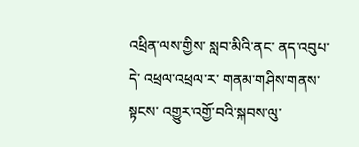འཕྲིན་ལས་གྱིས་ སླབ་མིའི་ནང་ ནད་འབུཔ་དེ་ འཕྲལ་འཕྲལ་ར་ གནམ་གཤིས་གནས་སྟངས་ འགྱུར་འགྱོ་བའི་སྐབས་ལུ་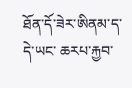ཐོན་དོ་ཟེར་ཨིནམ་ད་ དེ་ཡང་ ཆརཔ་རྐྱབ་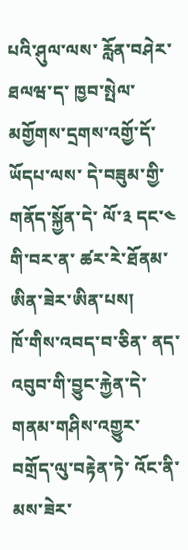པའི་ཤུལ་ལས་ རློན་བཤེར་ཐལཝ་ད་ ཁྱབ་སྤེལ་མགྱོགས་དྲགས་འགྱོ་དོ་ཡོདཔ་ལས་ དེ་བཟུམ་གྱི་ གནོད་སྐྱོན་དེ་ ལོ་༣ དང་༤ གི་བར་ན་ ཚར་རེ་ཐོནམ་ཨིན་ཟེར་ཨིན་པས།
ཁོ་གིས་འབད་བ་ཅིན་ ནད་འབུབ་གི་བྱུང་རྐྱེན་དེ་ གནམ་གཤིས་འགྱུར་བགྲོད་ལུ་བརྟེན་ཏེ་ འོང་ནི་མས་ཟེར་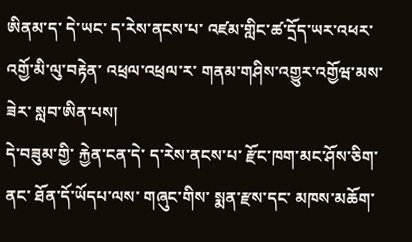ཨིནམ་ད་ དེ་ཡང་ ད་རེས་ནངས་པ་ འཛམ་གླིང་ཚ་དྲོད་ཡར་འཕར་འགྱོ་མི་ལུ་བརྟེན་ འཕྲལ་འཕྲལ་ར་ གནམ་གཤིས་འགྱུར་འགྱོཝ་མས་ཟེར་ སླབ་ཨིན་པས།
དེ་བཟུམ་གྱི་ རྐྱེན་ངན་དེ་ ད་རེས་ནངས་པ་ རྫོང་ཁག་མང་ཤོས་ཅིག་ནང་ ཐོན་དོ་ཡོདཔ་ལས་ གཞུང་གིས་ སྨན་རྫས་དང་ མཁས་མཆོག་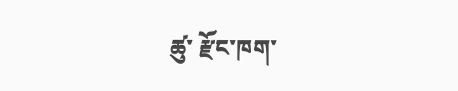ཚུ་ རྫོང་ཁག་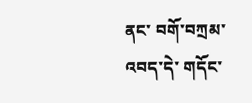ནང་ བགོ་བཀྲམ་འབད་དེ་ གདོང་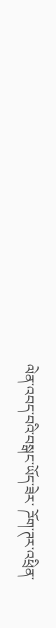ལེན་འབད་བའི་བསྒང་ཡོད་ཟེར་ ཌོག་ཊར་འཕྲིན་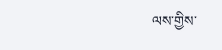ལས་གྱིས་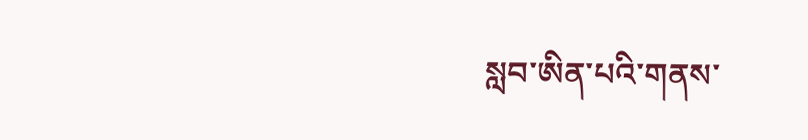སླབ་ཨིན་པའི་གནས་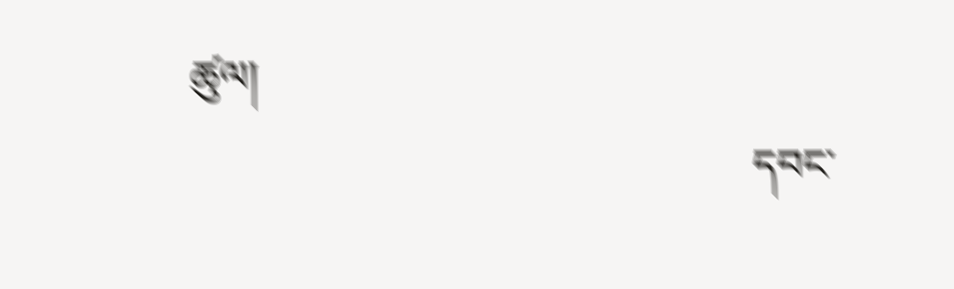ཚུལ།
                                                      དབང་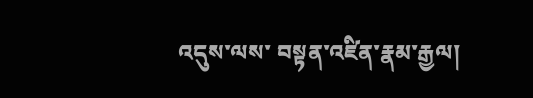འདུས་ལས་ བསྟན་འཛིན་རྣམ་རྒྱལ།